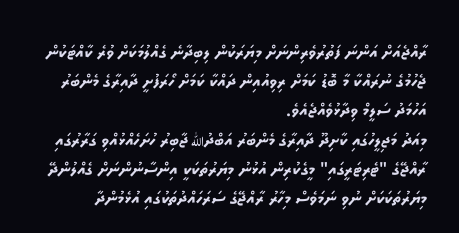ރާއްޖެއަށް އަންނަ ފަތުރުވެރިންނަށް މިޔަރަކުން ލިބިދާނެ ގެއްލުމަކަށް ވުރެ ކާއްޓަކުން ޖެހުމުގެ ނުރައްކާ މާ ބޮޑު ކަމަށް ރިވިއުއިން ދައްކާ ކަމަށް ހޯރަފުށީ ދާއިރާގެ މެންބަރު އަހުމަދު ސަލީމް ވިދާޅުވެއްޖެއެވެ.
މިއަދު މަޖިލީހުގައި ކާށިދޫ ދާއިރާގެ މެންބަރު އަބްދުالله ޖާބިރު ހުށަހެއްޅުއްވި ގަރާރުގައި ރާއްޖޭގެ "ޓެރިޓަރީގައި" މީގެކުރިން އުޅުނު މިޔަރުތަކަކީ އިންސާނުންނަށް ގެއްލުންދޭ މިޔަރުތަކަކަށް ނުވި ނަމަވެސް މިހާރު ރާއްޖޭގެ ސަރަހައްދުތަކުގައި އުޅެމުންދާ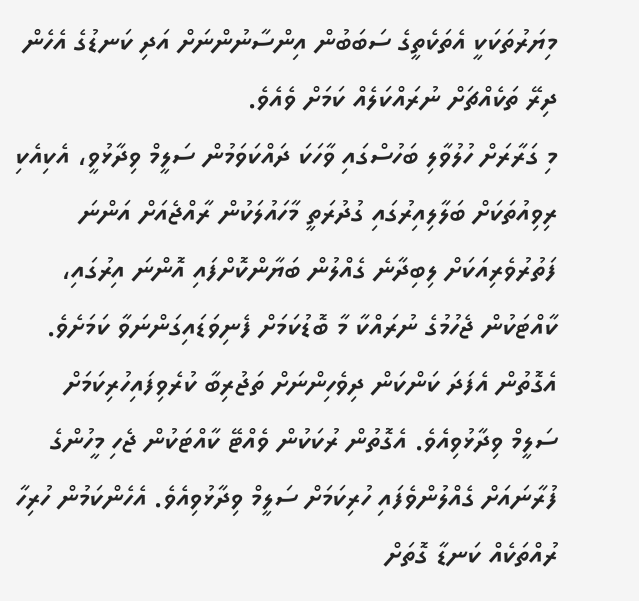މިޔަރުތަކަކީ އެތަކެތީގެ ސަބަބުން އިންސާނުންނަށް އަދި ކަނޑުގެ އެހެން ދިރޭ ތަކެއްޗަށް ނުރައްކަލެއް ކަމަށް ވެއެވެ.
މި ގަރާރަށް ހުލުވާލި ބަހުސްގައި ވާހަކަ ދައްކަވަމުން ސަލީމް ވިދާޅުވީ، އެކިއެކި ރިވިއުތަކަށް ބަލާލިއިރުގައި ގުދުރަތީ މާހައުލަކުން ރާއްޖެއަށް އަންނަ ފަތުރުވެރިއަކަށް ލިބިދާނެ ގެއްލުން ބަޔާންކޮށްފައި އޮންނަ އިރުގައި، ކާއްޓަކުން ޖެހުމުގެ ނުރައްކާ މާ ބޮޑުކަމަށް ފެނިވަޑައިގަންނަވާ ކަމަށެވެ.
އެގޮތުން އެފަދަ ކަންކަން ދިވެހިންނަށް ތަޖުރިބާ ކުރެވިފައިހުރިކަމަށް ސަލީމް ވިދާޅުވިއެވެ. އެގޮތުން ރުކަކުން ވެއްޓޭ ކާއްޓަކުން ޖެހި މީހުންގެ ފުރާނައަށް ގެއްލުންވެފައި ހުރިކަމަށް ސަލީމް ވިދާޅުވިއެވެ. އެހެންކަމުން ހުރިހާ ރުއްތަކެއް ކަނޑާ ގޮތަށް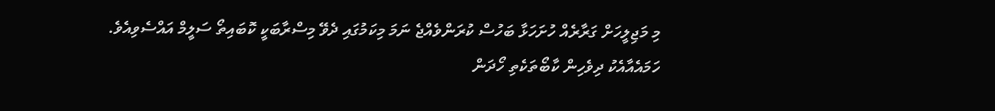މި މަޖިލީހަށް ގަރާރެއް ހުށަހަޅާ ބަހުސް ކުރަންވެއްޖެ ނަމަ މިކަމުގައި ދެވޭ މިސްރާބަކީ ކޮބައިތޯ ސަލީމް އައްސެވިއެވެ.
ހަމައެއާއެކު ދިވެހިން ކާބޯތަކެތި ހޯދަން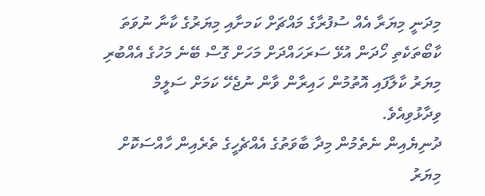މިދަނީ މިޔަރާ އެއް ސުފުރާގެ މައްޗަށް ކަމށާއި މިޔަރުގެ ކާނާ ނުވަތަ ކާބޯތަކެތި ހޯދަން އުޅޭ ސަރަހައްދަށް މަހަށް ގޮސް ބޭނެ މަހުގެ އެއްބުރި މިޔަރު ކާލާފައި އޮތުމުން ހައިރާން ވާން ނުޖެހޭ ކަމަށް ސަލީމް ވިދާޅުވިއެވެ.
ދުނިޔެއިން ނެތެމުން މިދާ ބާވަތުގެ އެއްޗެހީގެ ތެރެއިން ހާއްސަކޮށް މިޔަރު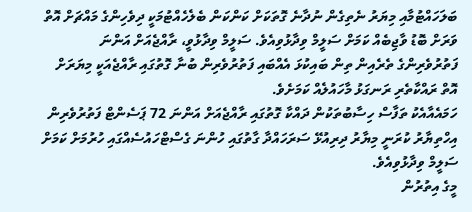ބަލަހައްޓުމާއި މިޔަރު ނެތިގެން ނުދާނެ ގޮތަކަށް ކަންކަން ބެލެހެއްޓުމަކީ ދިވެހިންގެ މައްޗަށް އޮތް ވަރަށް ބޮޑު ވާޖިބެއް ކަމަށް ސަލީމް ވިދާޅުވިއެވެ. ސަލީމް ވިދާޅުވީ، ރާއްޖެއަށް އަންނަ ފަތުރުވެރިންގެ ތެރެއިން ތިން ބައިކުޅަ އެއްބައި ފަތުރުވެރިން ބުނާ ގޮތުގައި ރާއްޖެއަކީ މިޔަރަށް އޮތް ރައްކާތެރި ރަނގަޅު މާހައުލެއް ކަމަށެވެ.
ހަމައެއާއެކު ތަފާސް ހިސާބުތަކުން ދައްކާ ގޮތުގައި ރާއްޖެއަށް އަންނަ 72 ޕަސެންޓް ފަތުރުވެރިން އިހްތިޔާރު ކުރަނީ މިޔާރު ދިރިއުޅޭ ސަރަހައްދާ ގާތުގައި ހުންނަ ގެސްޓްހައުސެއްގައި ހުރުމަށް ކަމަށް ސަލީމް ވިދާޅުވިއެވެ.
މީގެ އިތުރުން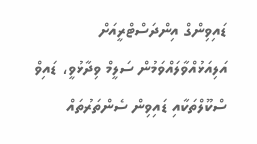ޑައިވިންގް އިންދަސްޓްރީއަށް އަލިއަޅުއްވާލައްވަމުން ސަލީމް ވިދާޅުވީ، ޑައިވް ސްކޫލްތަކާއި ޑައިވިން ސެންތަރުތައް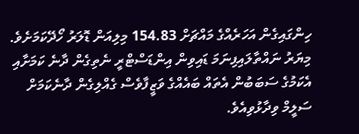ހިންގައިގެން އަހަރެއްގެ މައްޗަށް 154.83 މިލިއަން ޑޮލަރު ހޯދޭކަމަށެވެ. މިޔަރު ނައްތާލައިފިނަމަ ޑައިވިން އިންޑަސްޓްރީ ނެތިގެން ދާނެ ކަމަށާއި އެކަމުގެ ސަބަބުން އެތައް ބައެއްގެ ވަޒީފާވެސް ގެއްލިގެން ދާނެކަމަށް ސަލީމް ވިދާޅުވިއެވެ.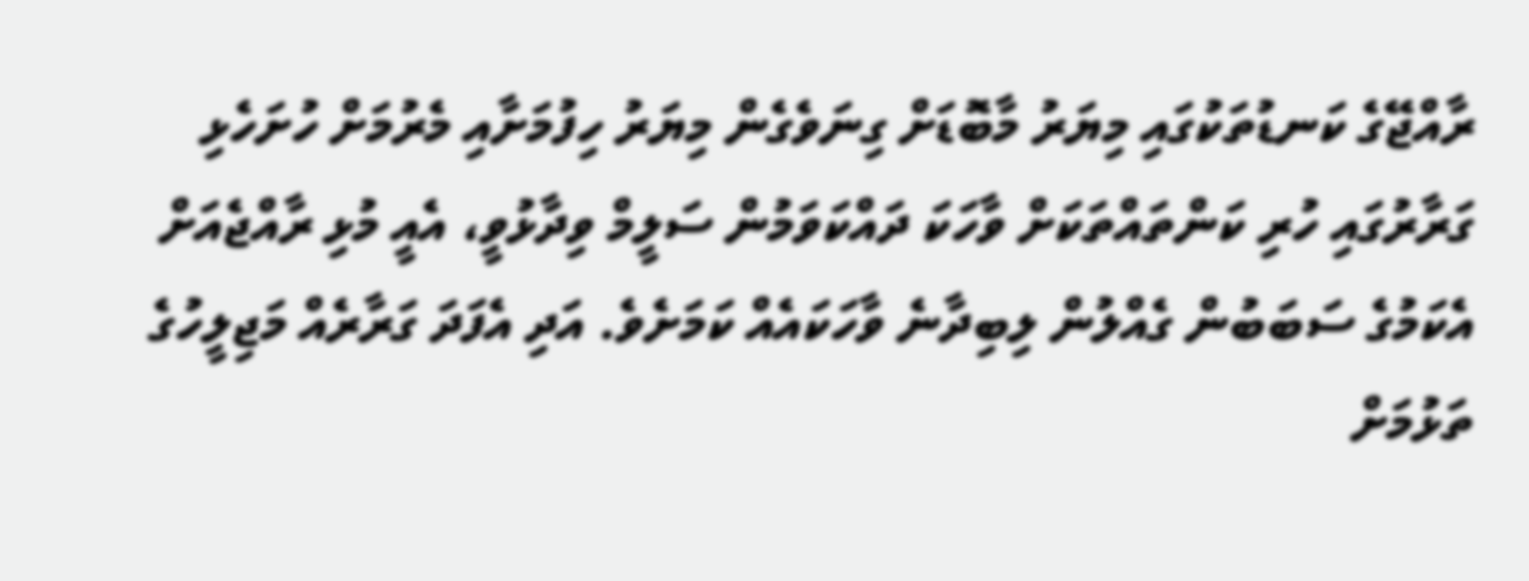ރާއްޖޭގެ ކަނޑުތަކުގައި މިޔަރު މާބޮޑަށް ގިނަވެގެން މިޔަރު ހިފުމަށާއި މެރުމަށް ހުށަހެޅި ގަރާރުގައި ހުރި ކަންތައްތަކަށް ވާހަކަ ދައްކަވަމުން ސަލީމް ވިދާޅުވީ، އެއީ މުޅި ރާއްޖެއަށް އެކަމުގެ ސަބަބުން ގެއްލުން ލިބިދާނެ ވާހަކައެއް ކަމަށެވެ. އަދި އެފަދަ ގަރާރެއް މަޖިލީހުގެ ތަޅުމަށް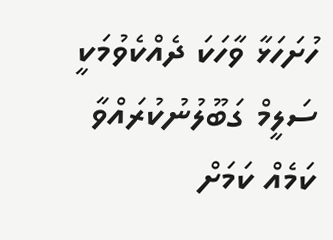ހުށަހަޅާ ވާހަކަ ދެއްކެވުމަކީ ސަލީމް ގަބޫލުނުކުރައްވާ ކަމެއް ކަމަށް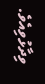ވިދާޅުވިއެވެ.